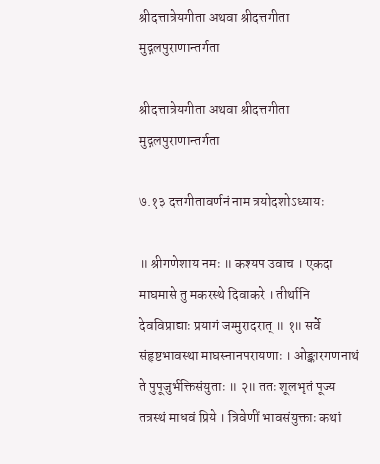श्रीदत्तात्रेयगीता अथवा श्रीदत्तगीता मुद्गलपुराणान्तर्गता

श्रीदत्तात्रेयगीता अथवा श्रीदत्तगीता मुद्गलपुराणान्तर्गता

७.१३ दत्तगीतावर्णनं नाम त्रयोदशोऽध्यायः

॥ श्रीगणेशाय नमः ॥ कश्यप उवाच । एकदा माघमासे तु मकरस्थे दिवाकरे । तीर्थानि देवविप्राद्याः प्रयागं जग्मुरादरात् ॥ १॥ सर्वे संहृष्टभावस्था माघस्नानपरायणाः । ओङ्कारगणनाथं ते पुपूजुर्भक्तिसंयुताः ॥ २॥ ततः शूलभृतं पूज्य तत्रस्थं माधवं प्रिये । त्रिवेणीं भावसंयुक्ताः कथां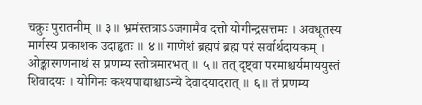चक्रुः पुरातनीम् ॥ ३॥ भ्रमंस्तत्राऽऽजगामैव दत्तो योगीन्द्रसत्तमः । अवधूतस्य मार्गस्य प्रकाशक उदाहृतः ॥ ४॥ गाणेशं ब्रह्मपं ब्रह्म परं सर्वार्थदायकम् । ओङ्कारगणनाथं स प्रणम्य स्तोत्रमारभत् ॥ ५॥ तत् दृष्ट्वा परमाश्चर्यमाययुस्तं शिवादयः । योगिनः कश्यपाद्याश्चाऽन्ये देवादयादरात् ॥ ६॥ तं प्रणम्य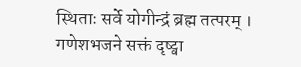स्थिताः सर्वे योगीन्द्रं ब्रह्म तत्परम् । गणेशभजने सक्तं दृष्ट्वा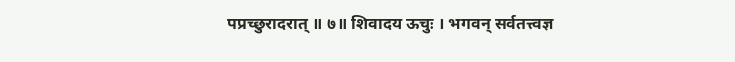पप्रच्छुरादरात् ॥ ७॥ शिवादय ऊचुः । भगवन् सर्वतत्त्वज्ञ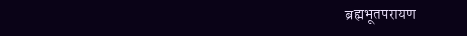ब्रह्मभूतपरायण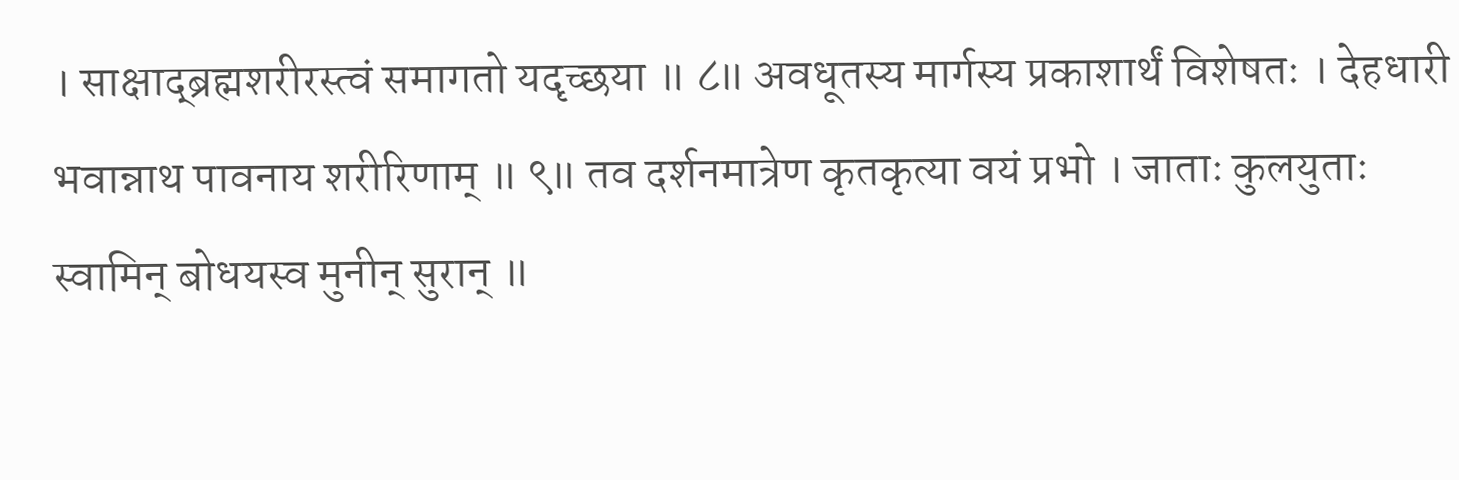। साक्षाद्ब्रह्मशरीरस्त्वं समागतो यदृच्छया ॥ ८॥ अवधूतस्य मार्गस्य प्रकाशार्थं विशेषतः । देहधारी भवान्नाथ पावनाय शरीरिणाम् ॥ ९॥ तव दर्शनमात्रेण कृतकृत्या वयं प्रभो । जाताः कुलयुताः स्वामिन् बोधयस्व मुनीन् सुरान् ॥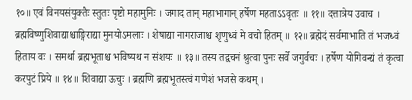१०॥ एवं विनयसंयुक्तैः स्तुतः पृष्टो महामुनिः । जगाद तान् महाभागान् हर्षेण महताऽऽवृतः ॥ ११॥ दत्तात्रेय उवाच । ब्रह्मविष्णुशिवाद्याश्चाङ्गिराद्या मुनयोऽमलाः । शेषाद्या नागराजाश्च श‍ृणुध्वं मे वचो हितम् ॥ १२॥ ब्रह्मेदं सर्वमाभाति तं भजध्वं हिताय वः । समर्था ब्रह्मभूताश्च भविष्यथ न संशयः ॥ १३॥ तस्य तद्वचनं श्रुत्वा पुनः सर्वे जगुर्वचः । हर्षेण योगिवन्द्यं तं कृत्वा करपुटं प्रिये ॥ १४॥ शिवाद्या ऊचुः । ब्रह्मणि ब्रह्मभूतस्त्वं गणेशं भजसे कथम् ।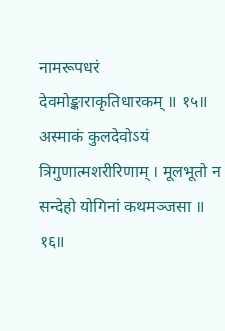नामरूपधरं देवमोङ्काराकृतिधारकम् ॥ १५॥ अस्माकं कुलदेवोऽयं त्रिगुणात्मशरीरिणाम् । मूलभूतो न सन्देहो योगिनां कथमञ्जसा ॥ १६॥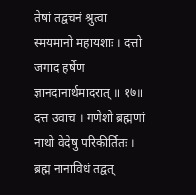तेषां तद्वचनं श्रुत्वा स्मयमानो महायशाः । दत्तो जगाद हर्षेण ज्ञानदानार्थमादरात् ॥ १७॥ दत्त उवाच । गणेशो ब्रह्मणां नाथो वेदेषु परिकीर्तितः । ब्रह्म नानाविधं तद्वत्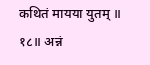कथितं मायया युतम् ॥ १८॥ अन्नं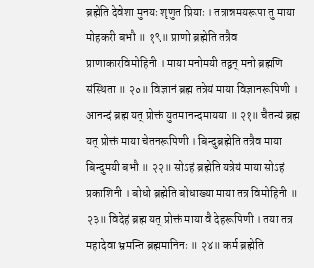ब्रह्मेति देवेशा मुनयः श‍ृणुत प्रियाः । तत्रान्नमयरूपा तु माया मोहकरी बभौ ॥ १९॥ प्राणो ब्रह्मेति तत्रैव प्राणाकारविमोहिनी । माया मनोमयी तद्वन् मनो ब्रह्मणि संस्थिता ॥ २०॥ विज्ञानं ब्रह्म तत्रेयं माया विज्ञानरूपिणी । आनन्दं ब्रह्म यत् प्रोक्तं युतमानन्दमायया ॥ २१॥ चैतन्यं ब्रह्म यत् प्रोक्तं माया चेतनरूपिणी । बिन्दुब्रह्मेति तत्रैव माया बिन्दुमयी बभौ ॥ २२॥ सोऽहं ब्रह्मेति यत्रेयं माया सोऽहं प्रकाशिनी । बोधो ब्रह्मेति बोधाख्या माया तत्र विमोहिनी ॥ २३॥ विदेहं ब्रह्म यत् प्रोक्तं माया वै देहरूपिणी । तया तत्र महादेवा भ्रमन्ति ब्रह्ममानिनः ॥ २४॥ कर्म ब्रह्मेति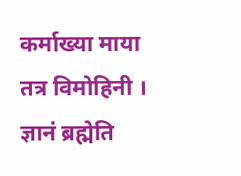कर्माख्या माया तत्र विमोहिनी । ज्ञानं ब्रह्मेति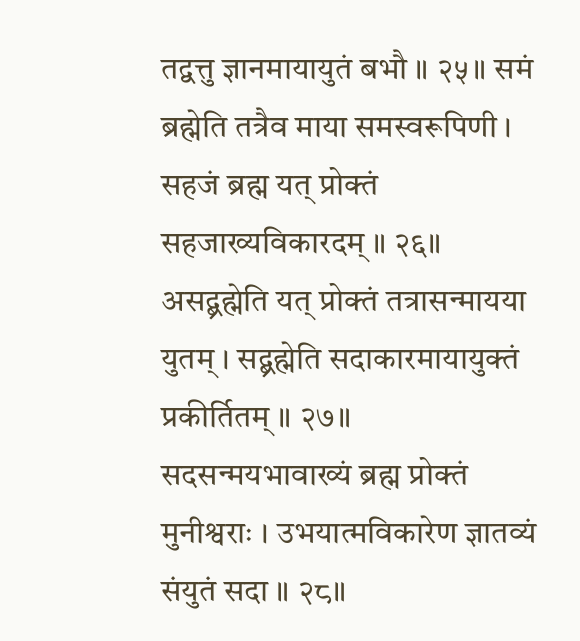तद्वत्तु ज्ञानमायायुतं बभौ ॥ २५॥ समं ब्रह्मेति तत्रैव माया समस्वरूपिणी । सहजं ब्रह्म यत् प्रोक्तं सहजाख्यविकारदम् ॥ २६॥ असद्ब्रह्मेति यत् प्रोक्तं तत्रासन्मायया युतम् । सद्ब्रह्मेति सदाकारमायायुक्तं प्रकीर्तितम् ॥ २७॥ सदसन्मयभावाख्यं ब्रह्म प्रोक्तं मुनीश्वराः । उभयात्मविकारेण ज्ञातव्यं संयुतं सदा ॥ २८॥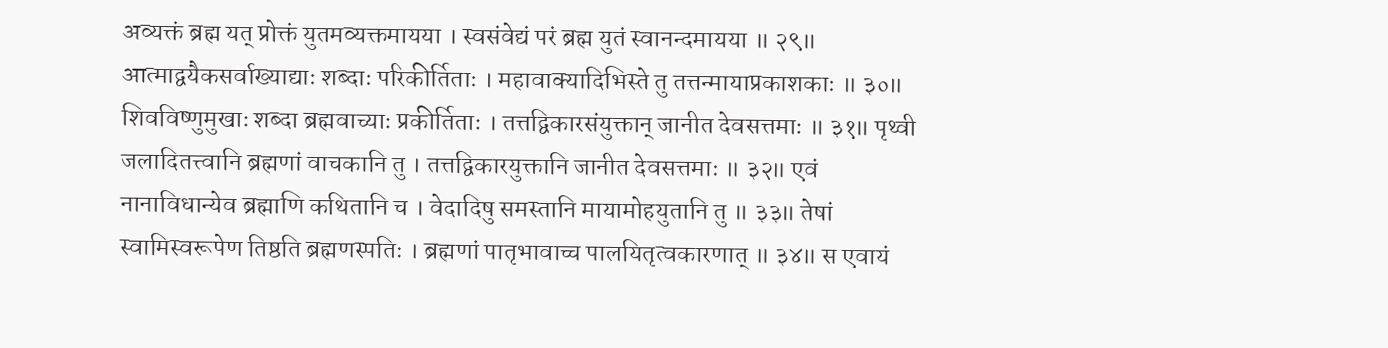अव्यक्तं ब्रह्म यत् प्रोक्तं युतमव्यक्तमायया । स्वसंवेद्यं परं ब्रह्म युतं स्वानन्दमायया ॥ २९॥ आत्माद्वयैकसर्वाख्याद्याः शब्दाः परिकीर्तिताः । महावाक्यादिभिस्ते तु तत्तन्मायाप्रकाशकाः ॥ ३०॥ शिवविष्णुमुखाः शब्दा ब्रह्मवाच्याः प्रकीर्तिताः । तत्तद्विकारसंयुक्तान् जानीत देवसत्तमाः ॥ ३१॥ पृथ्वी जलादितत्त्वानि ब्रह्मणां वाचकानि तु । तत्तद्विकारयुक्तानि जानीत देवसत्तमाः ॥ ३२॥ एवं नानाविधान्येव ब्रह्माणि कथितानि च । वेदादिषु समस्तानि मायामोहयुतानि तु ॥ ३३॥ तेषां स्वामिस्वरूपेण तिष्ठति ब्रह्मणस्पतिः । ब्रह्मणां पातृभावाच्च पालयितृत्वकारणात् ॥ ३४॥ स एवायं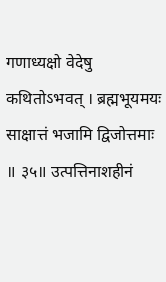गणाध्यक्षो वेदेषु कथितोऽभवत् । ब्रह्मभूयमयः साक्षात्तं भजामि द्विजोत्तमाः ॥ ३५॥ उत्पत्तिनाशहीनं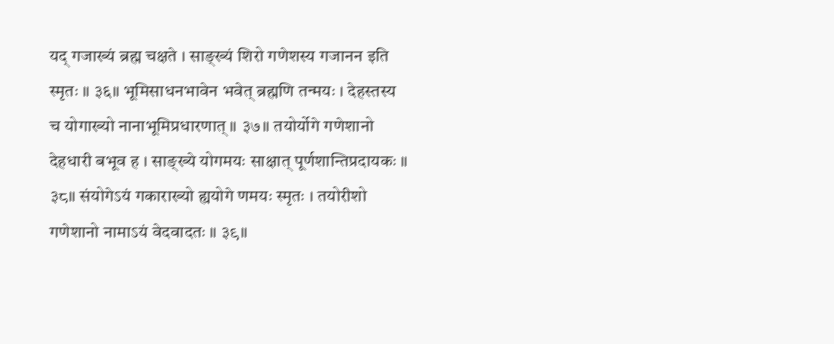यद् गजाख्यं ब्रह्म चक्षते । साङ्ख्यं शिरो गणेशस्य गजानन इति स्मृतः ॥ ३६॥ भूमिसाधनभावेन भवेत् ब्रह्मणि तन्मयः । देहस्तस्य च योगाख्यो नानाभूमिप्रधारणात् ॥ ३७॥ तयोर्योगे गणेशानो देहधारी बभूव ह । साङ्ख्ये योगमयः साक्षात् पूर्णशान्तिप्रदायकः ॥ ३८॥ संयोगेऽयं गकाराख्यो ह्ययोगे णमयः स्मृतः । तयोरीशो गणेशानो नामाऽयं वेदवादतः ॥ ३९॥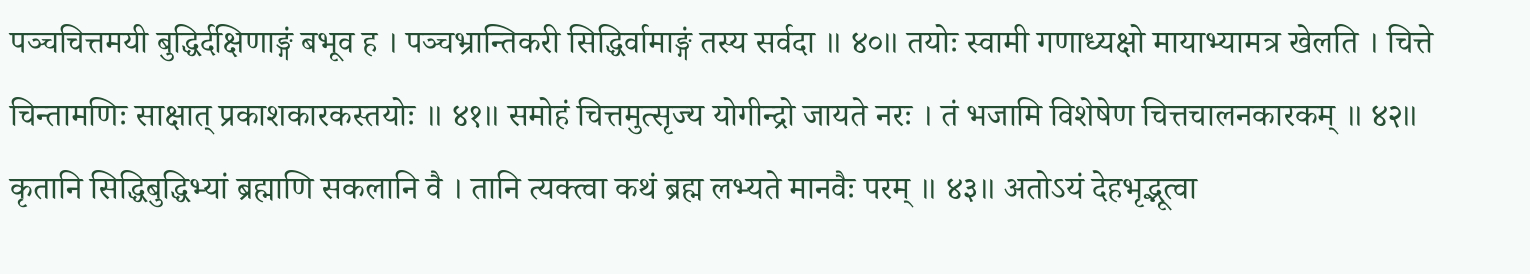पञ्चचित्तमयी बुद्धिर्दक्षिणाङ्गं बभूव ह । पञ्चभ्रान्तिकरी सिद्धिर्वामाङ्गं तस्य सर्वदा ॥ ४०॥ तयोः स्वामी गणाध्यक्षो मायाभ्यामत्र खेलति । चित्ते चिन्तामणिः साक्षात् प्रकाशकारकस्तयोः ॥ ४१॥ समोहं चित्तमुत्सृज्य योगीन्द्रो जायते नरः । तं भजामि विशेषेण चित्तचालनकारकम् ॥ ४२॥ कृतानि सिद्धिबुद्धिभ्यां ब्रह्माणि सकलानि वै । तानि त्यक्त्वा कथं ब्रह्म लभ्यते मानवैः परम् ॥ ४३॥ अतोऽयं देहभृद्भूत्वा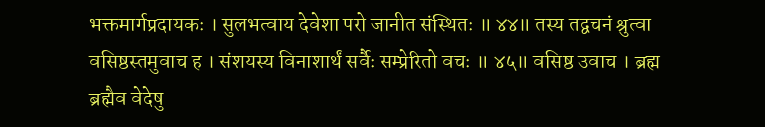भक्तमार्गप्रदायकः । सुलभत्वाय देवेशा परो जानीत संस्थितः ॥ ४४॥ तस्य तद्वचनं श्रुत्वा वसिष्ठस्तमुवाच ह । संशयस्य विनाशार्थं सर्वैः सम्प्रेरितो वचः ॥ ४५॥ वसिष्ठ उवाच । ब्रह्म ब्रह्मैव वेदेषु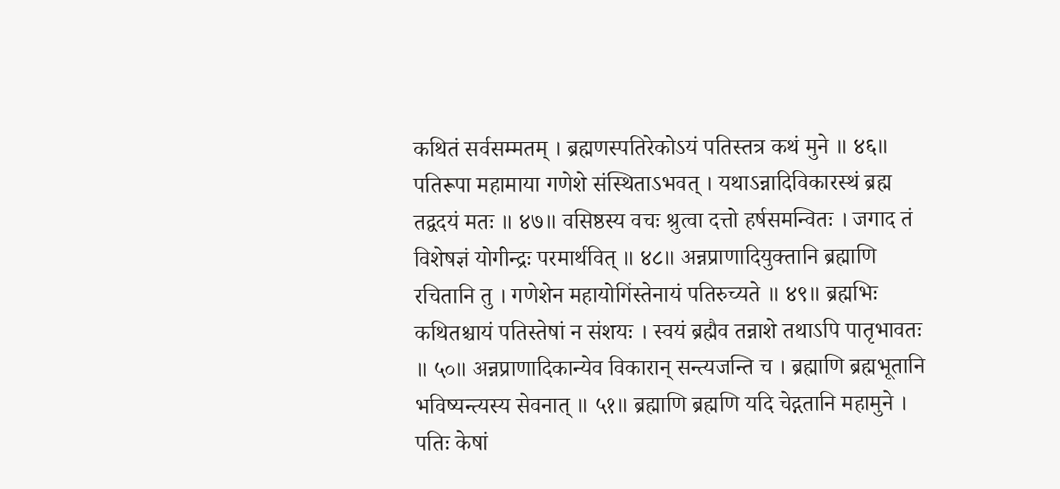कथितं सर्वसम्मतम् । ब्रह्मणस्पतिरेकोऽयं पतिस्तत्र कथं मुने ॥ ४६॥ पतिरूपा महामाया गणेशे संस्थिताऽभवत् । यथाऽन्नादिविकारस्थं ब्रह्म तद्वदयं मतः ॥ ४७॥ वसिष्ठस्य वचः श्रुत्वा दत्तो हर्षसमन्वितः । जगाद तं विशेषज्ञं योगीन्द्रः परमार्थवित् ॥ ४८॥ अन्नप्राणादियुक्तानि ब्रह्माणि रचितानि तु । गणेशेन महायोगिंस्तेनायं पतिरुच्यते ॥ ४९॥ ब्रह्मभिः कथितश्चायं पतिस्तेषां न संशयः । स्वयं ब्रह्मैव तन्नाशे तथाऽपि पातृभावतः ॥ ५०॥ अन्नप्राणादिकान्येव विकारान् सन्त्यजन्ति च । ब्रह्माणि ब्रह्मभूतानि भविष्यन्त्यस्य सेवनात् ॥ ५१॥ ब्रह्माणि ब्रह्मणि यदि चेद्गतानि महामुने । पतिः केषां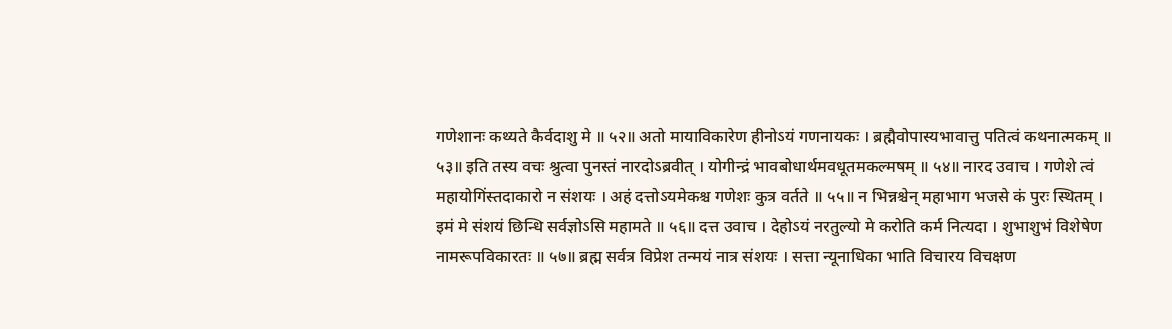गणेशानः कथ्यते कैर्वदाशु मे ॥ ५२॥ अतो मायाविकारेण हीनोऽयं गणनायकः । ब्रह्मैवोपास्यभावात्तु पतित्वं कथनात्मकम् ॥ ५३॥ इति तस्य वचः श्रुत्वा पुनस्तं नारदोऽब्रवीत् । योगीन्द्रं भावबोधार्थमवधूतमकल्मषम् ॥ ५४॥ नारद उवाच । गणेशे त्वं महायोगिंस्तदाकारो न संशयः । अहं दत्तोऽयमेकश्च गणेशः कुत्र वर्तते ॥ ५५॥ न भिन्नश्चेन् महाभाग भजसे कं पुरः स्थितम् । इमं मे संशयं छिन्धि सर्वज्ञोऽसि महामते ॥ ५६॥ दत्त उवाच । देहोऽयं नरतुल्यो मे करोति कर्म नित्यदा । शुभाशुभं विशेषेण नामरूपविकारतः ॥ ५७॥ ब्रह्म सर्वत्र विप्रेश तन्मयं नात्र संशयः । सत्ता न्यूनाधिका भाति विचारय विचक्षण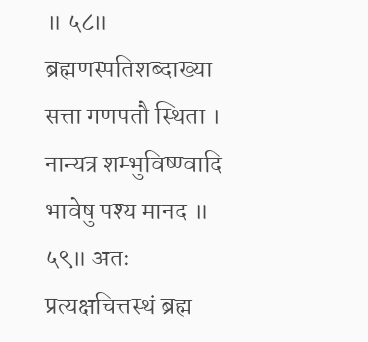॥ ५८॥ ब्रह्मणस्पतिशब्दाख्या सत्ता गणपतौ स्थिता । नान्यत्र शम्भुविष्ण्वादि भावेषु पश्य मानद ॥ ५९॥ अतः प्रत्यक्षचित्तस्थं ब्रह्म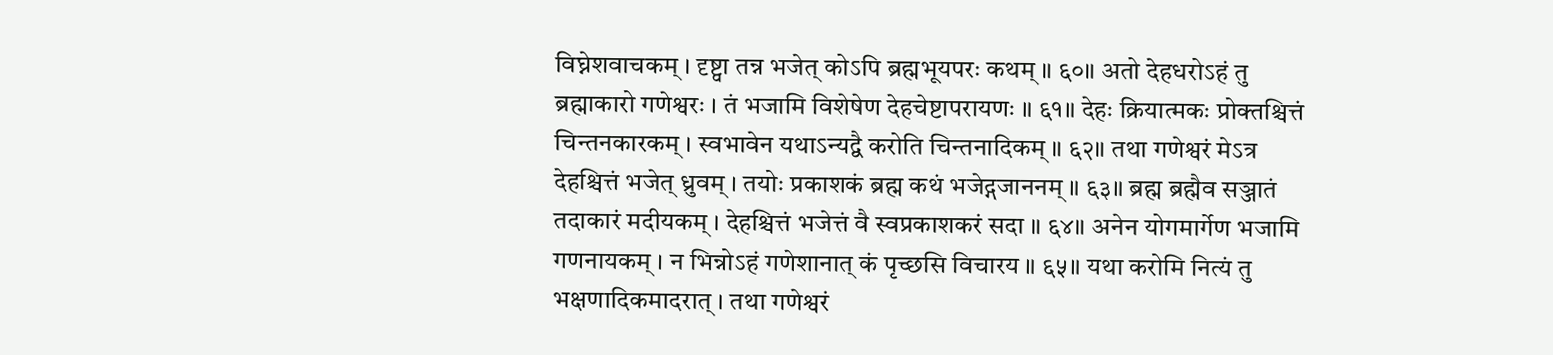विघ्नेशवाचकम् । दृष्ट्वा तन्न भजेत् कोऽपि ब्रह्मभूयपरः कथम् ॥ ६०॥ अतो देहधरोऽहं तु ब्रह्माकारो गणेश्वरः । तं भजामि विशेषेण देहचेष्टापरायणः ॥ ६१॥ देहः क्रियात्मकः प्रोक्तश्चित्तं चिन्तनकारकम् । स्वभावेन यथाऽन्यद्वै करोति चिन्तनादिकम् ॥ ६२॥ तथा गणेश्वरं मेऽत्र देहश्चित्तं भजेत् ध्रुवम् । तयोः प्रकाशकं ब्रह्म कथं भजेद्गजाननम् ॥ ६३॥ ब्रह्म ब्रह्मैव सञ्जातं तदाकारं मदीयकम् । देहश्चित्तं भजेत्तं वै स्वप्रकाशकरं सदा ॥ ६४॥ अनेन योगमार्गेण भजामि गणनायकम् । न भिन्नोऽहं गणेशानात् कं पृच्छसि विचारय ॥ ६५॥ यथा करोमि नित्यं तु भक्षणादिकमादरात् । तथा गणेश्वरं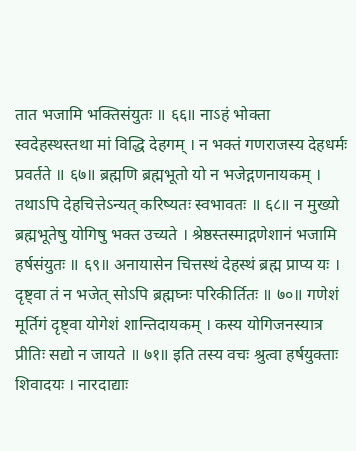तात भजामि भक्तिसंयुतः ॥ ६६॥ नाऽहं भोक्ता स्वदेहस्थस्तथा मां विद्धि देहगम् । न भक्तं गणराजस्य देहधर्मः प्रवर्तते ॥ ६७॥ ब्रह्मणि ब्रह्मभूतो यो न भजेद्गणनायकम् । तथाऽपि देहचित्तेऽन्यत् करिष्यतः स्वभावतः ॥ ६८॥ न मुख्यो ब्रह्मभूतेषु योगिषु भक्त उच्यते । श्रेष्ठस्तस्माद्गणेशानं भजामि हर्षसंयुतः ॥ ६९॥ अनायासेन चित्तस्थं देहस्थं ब्रह्म प्राप्य यः । दृष्ट्वा तं न भजेत् सोऽपि ब्रह्मघ्नः परिकीर्तितः ॥ ७०॥ गणेशं मूर्तिगं दृष्ट्वा योगेशं शान्तिदायकम् । कस्य योगिजनस्यात्र प्रीतिः सद्यो न जायते ॥ ७१॥ इति तस्य वचः श्रुत्वा हर्षयुक्ताः शिवादयः । नारदाद्याः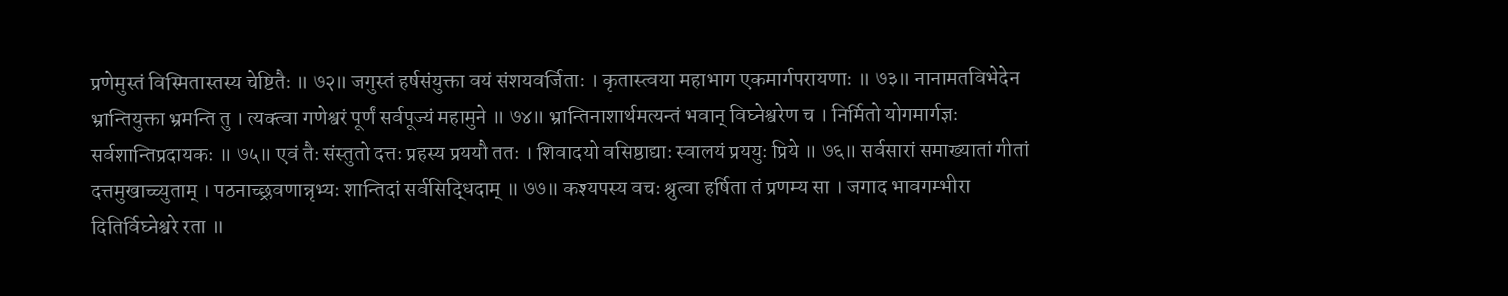प्रणेमुस्तं विस्मितास्तस्य चेष्टितैः ॥ ७२॥ जगुस्तं हर्षसंयुक्ता वयं संशयवर्जिताः । कृतास्त्वया महाभाग एकमार्गपरायणाः ॥ ७३॥ नानामतविभेदेन भ्रान्तियुक्ता भ्रमन्ति तु । त्यक्त्वा गणेश्वरं पूर्णं सर्वपूज्यं महामुने ॥ ७४॥ भ्रान्तिनाशार्थमत्यन्तं भवान् विघ्नेश्वरेण च । निर्मितो योगमार्गज्ञः सर्वशान्तिप्रदायकः ॥ ७५॥ एवं तैः संस्तुतो दत्तः प्रहस्य प्रययौ ततः । शिवादयो वसिष्ठाद्याः स्वालयं प्रययुः प्रिये ॥ ७६॥ सर्वसारां समाख्यातां गीतां दत्तमुखाच्च्युताम् । पठनाच्छ्रवणान्नृभ्यः शान्तिदां सर्वसिद्धिदाम् ॥ ७७॥ कश्यपस्य वचः श्रुत्वा हर्षिता तं प्रणम्य सा । जगाद भावगम्भीरा दितिर्विघ्नेश्वरे रता ॥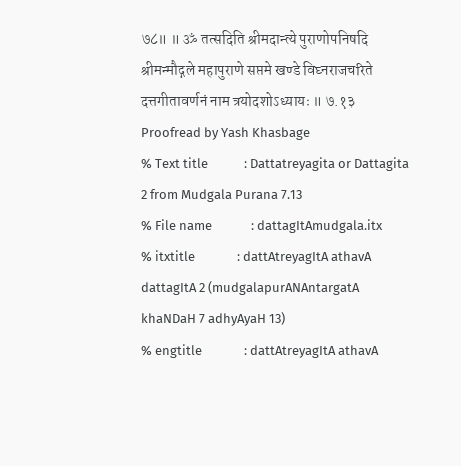७८॥ ॥ ॐ तत्सदिति श्रीमदान्त्ये पुराणोपनिषदि श्रीमन्मौद्गले महापुराणे सप्तमे खण्डे विघ्नराजचरिते दत्तगीतावर्णनं नाम त्रयोदशोऽध्यायः ॥ ७.१३ Proofread by Yash Khasbage
% Text title            : Dattatreyagita or Dattagita 2 from Mudgala Purana 7.13
% File name             : dattagItAmudgala.itx
% itxtitle              : dattAtreyagItA athavA dattagItA 2 (mudgalapurANAntargatA khaNDaH 7 adhyAyaH 13)
% engtitle              : dattAtreyagItA athavA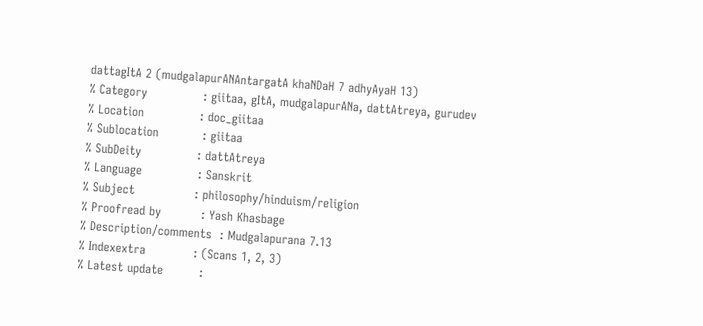dattagItA 2 (mudgalapurANAntargatA khaNDaH 7 adhyAyaH 13)
% Category              : giitaa, gItA, mudgalapurANa, dattAtreya, gurudev
% Location              : doc_giitaa
% Sublocation           : giitaa
% SubDeity              : dattAtreya
% Language              : Sanskrit
% Subject               : philosophy/hinduism/religion
% Proofread by          : Yash Khasbage
% Description/comments  : Mudgalapurana 7.13
% Indexextra            : (Scans 1, 2, 3)
% Latest update         :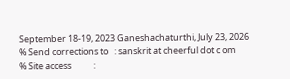September 18-19, 2023 Ganeshachaturthi, July 23, 2026
% Send corrections to   : sanskrit at cheerful dot c om
% Site access           :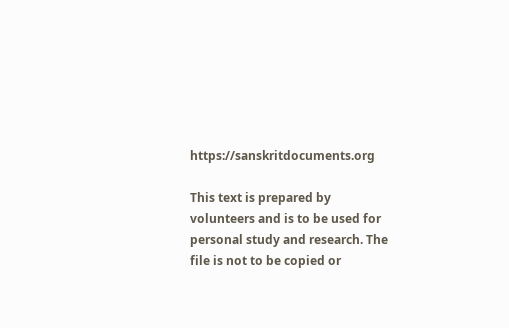https://sanskritdocuments.org

This text is prepared by volunteers and is to be used for personal study and research. The file is not to be copied or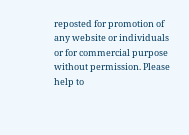reposted for promotion of any website or individuals or for commercial purpose without permission. Please help to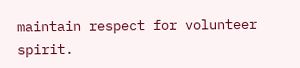maintain respect for volunteer spirit.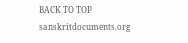BACK TO TOP
sanskritdocuments.org